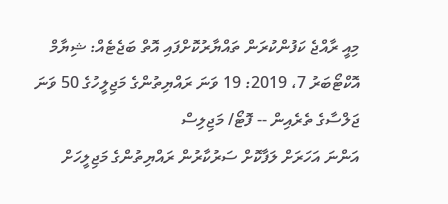މިއީ ރާއްޖެ ކަފުންކުރަން ތައްޔާރުކޮށްފައި އޮތް ބަޖެޓެއް: ޝިޔާމް
އޮކްޓޯބަރު 7، 2019: 19 ވަނަ ރައްޔިތުންގެ މަޖިލީހުގެ 50 ވަނަ ޖަލްސާގެ ތެރެއިން -- ފޮޓޯ/ މަޖިލިސް
އަންނަ އަހަރަށް ލަފާކޮށް ސަރުކާރުން ރައްޔިތުންގެ މަޖިލީހަށް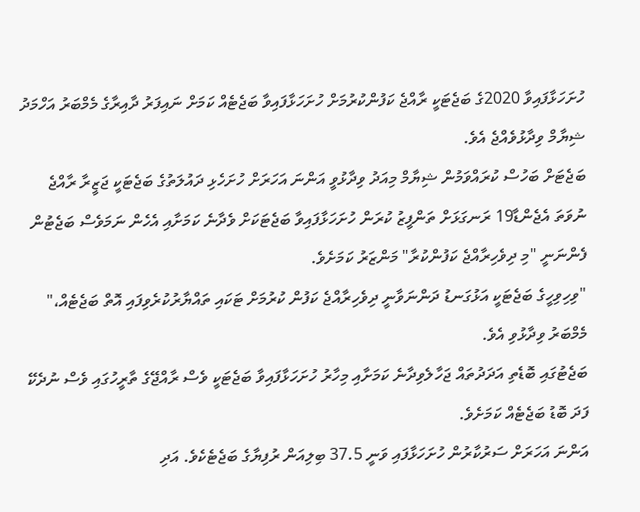ހުށަހަޅާފައިވާ 2020ގެ ބަޖެޓަކީ ރާއްޖެ ކަފުންކުރުމަށް ހުށަހަޅާފައިވާ ބަޖެޓެއް ކަމަށް ނައިފަރު ދާއިރާގެ މެމްބަރު އަހްމަދު ޝިޔާމް ވިދާޅުވެއްޖެ އެވެ.
ބަޖެޓަށް ބަހުސް ކުރައްވަމުން ޝިޔާމް މިއަދު ވިދާޅުވީ އަންނަ އަހަރަށް ހުށަހެޅި ދައުލަތުގެ ބަޖެޓަކީ ޖަޒީރާ ރާއްޖެ ނުވަތަ އެޖެންޑާ19 ރަނގަޅަށް ތަންފީޒު ކުރަން ހުށަހަޅާފައިވާ ބަޖެޓަކަށް ވެދާނެ ކަމަށާއި އެހެން ނަމަވެސް ބަޖެޓުން ފެންނަނީ "މި ދިވެހިރާއްޖެ ކަފުންކުރާ" މަންޒަރު ކަމަށެވެ.
"ވިހިވިހީގެ ބަޖެޓަކީ އަޅުގަނޑު ދަންނަވާނީ ދިވެހިރާއްޖެ ކަފުން ކުރުމަށް ޓަކައި ތައްޔާރުކުރެވިފައި އޮތް ބަޖެޓެއް،" މެމްބަރު ވިދާޅުވި އެވެ.
ބަޖެޓުގައި ބޮޑެތި އަދަދުތައް ޖަހާލެވިދާނެ ކަމަށާއި މިހާރު ހުށަހަޅާފައިވާ ބަޖެޓަކީ ވެސް ރާއްޖޭގެ ތާރީހުގައި ވެސް ނުދެކޭ ފަދަ ބޮޑު ބަޖެޓެއް ކަމަށެވެ.
އަންނަ އަހަރަށް ސަރުކާރުން ހުށަހަޅާފައި ވަނީ 37.5 ބިލިއަން ރުފިޔާގެ ބަޖެޓެކެވެ. އަދި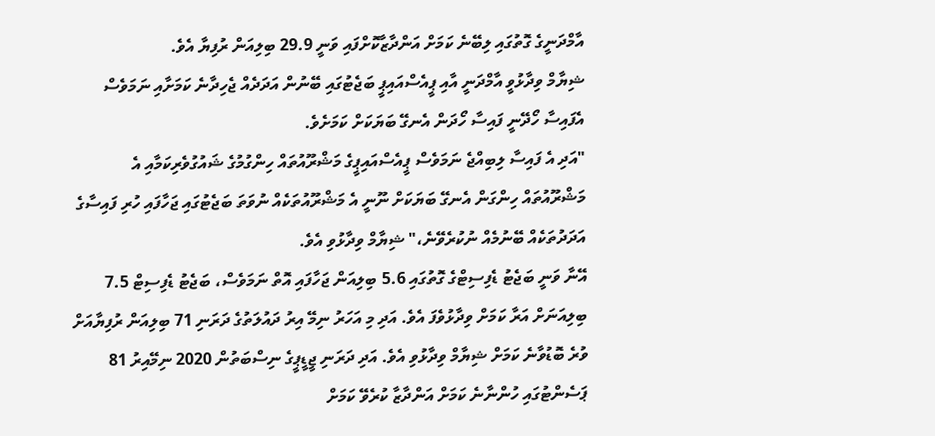އާމްދަނީގެ ގޮތުގައި ލިބޭނެ ކަމަށް އަންދާޒާކޮށްފައި ވަނީ 29.9 ބިލިއަން ރުފިޔާ އެވެ.
ޝިޔާމް ވިދާޅުވީ އާމްދަނީ އާއި ޕީއެސްއައިޕީ ބަޖެޓުގައި ބޭނުން އަދަދެއް ޖެހިދާނެ ކަމަށާއި ނަމަވެސް އެފައިސާ ހޯދޭނީ ފައިސާ ހޯދަން އެނގޭ ބަޔަކަށް ކަމަށެވެ.
"އަދި އެ ފައިސާ ލިބިއްޖެ ނަމަވެސް ޕީއެސްއައިޕީގެ މަޝްރޫއުތައް ހިންގުމުގެ ޝައުގުވެރިކަމާއި އެ މަޝްރޫއުތައް ހިންގަން އެނގޭ ބަޔަކަށް ނޫނީ އެ މަޝްރޫއުތަކެއް ނުވަތަ ބަޖެޓުގައި ޖަހާފައި ހުރި ފައިސާގެ އަދަދުތަކެއް ބޭނުމެއް ނުކުރެވޭނެ،" ޝިޔާމް ވިދާޅުވި އެވެ.
އޭނާ ވަނީ ބަޖެޓު ޑެފިސިޓްގެ ގޮތުގައި 5.6 ބިލިއަން ޖަހާފައި އޮތް ނަމަވެސް، ބަޖެޓު ޑެފިސިޓް 7.5 ބިލިއަނަށް އަރާ ކަމަށް ވިދާޅުވެފަ އެވެ. އަދި މި އަހަރު ނިމޭ އިރު ދައުލަތުގެ ދަރަނި 71 ބިލިއަން ރުފިޔާއަށް ވުރެ ބޮޑުވާނެ ކަމަށް ޝިޔާމް ވިދާޅުވި އެވެ. އަދި ދަރަނި ޖީޑީޕީގެ ނިސްބަތުން 2020 ނިމޭއިރު 81 ޕަސެންޓުގައި ހުންނާނެ ކަމަށް އަންދާޒާ ކުރެވޭ ކަމަށް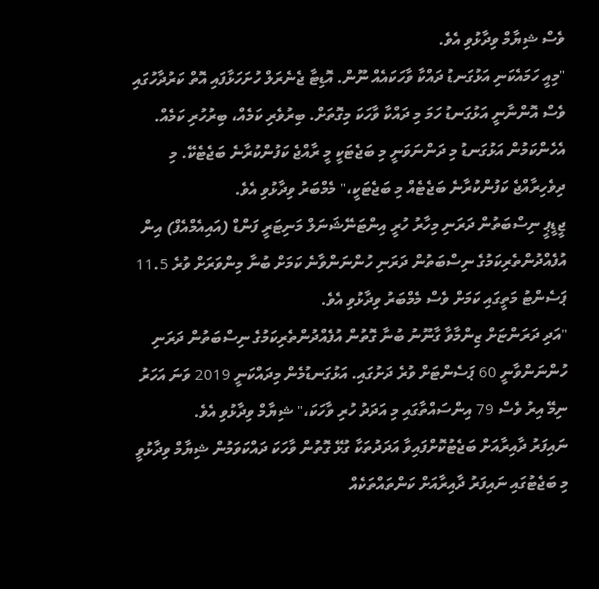ވެސް ޝިޔާމް ވިދާޅުވި އެވެ.
"މިއީ ހަމައެކަނި އަޅުގަނޑު ދައްކާ ވާހަކައެއް ނޫން. އޮޑިޓާ ޖެނެރަލް ހުށަހަޅާފައި އޮތް ކަރުދާހުގައި ވެސް އޮންނާނީ އަޅުގަނޑު ހަމަ މި ދައްކާ ވާހަކަ މިގޮތަށް. ބިރުވެރި ކަމެއް، ބިރުހުރި ކަމެއް. އެހެންކަމުން އަޅުގަނޑު މި ދަންނަވަނީ މި ބަޖެޓަކީ މީ ރާއްޖެ ކަފުންކުރާނެ ބަޖެޓެކޭ. މި ދިވެހިރާއްޖެ ކަފުންކުރާނެ ބަޖެޓެއް މި ބަޖެޓަކީ،" މެމްބަރު ވިދާޅުވި އެވެ.
ޖީޑީޕީ ނިސްބަތުން ދަރަނި މިހާރު ހުރީ އިންޓަނޭޝަނަލް މަނިޓަރީ ފަންޑް (އައިއެމްއެފް) އިން އުފެއްދުންތެރިކަމުގެ ނިސްބަތުން ދަރަނި ހުންނަންވާނެ ކަމަށް ބުނާ މިންވަރަށް ވުރެ 11.5 ޕަސެންޓު މަތީގައި ކަމަށް ވެސް މެމްބަރު ވިދާޅުވި އެވެ.
"އަދި ދަރަންޏަށް ޒިންމާވާ ގާނޫނު ބުނާ ގޮތުން އުފެއްދުންތެރިކަމުގެ ނިސްބަތުން ދަރަނި ހުންނަންވާނީ 60 ޕަސެންޓަށް ވުރެ ދަށުގައި. އަޅުގަނޑުމެން މިދައްކަނީ 2019 ވަނަ އަހަރު ނިމޭ އިރު ވެސް 79 އިންސައްތާގައި މި އަދަދު ހުރި ވާހަކަ،" ޝިޔާމް ވިދާޅުވި އެވެ.
ނައިފަރު ދާއިރާއަށް ބަޖެޓުކޮށްފައިވާ އަދަދުތަކާ ގުޅޭ ގޮތުން ވާހަކަ ދައްކަވަމުން ޝިޔާމް ވިދާޅުވީ މި ބަޖެޓުގައި ނައިފަރު ދާއިރާއަށް ކަންތައްތަކެއް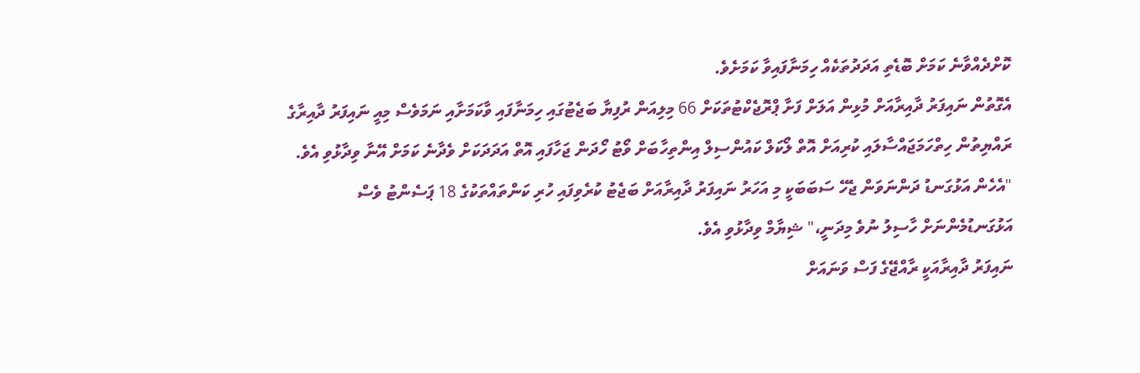ކޮށްދެއްވާނެ ކަމަށް ބޮޑެތި އަދަދުތަކެއް ހިމަނާފައިވާ ކަމަށެވެ.
އެގޮތުން ނައިފަރު ދާއިރާއަށް މުޅިން އަލަށް ފަށާ ޕްރޮޖެކްޓުތަކަށް 66 މިލިއަން ރުފިޔާ ބަޖެޓުގައި ހިމަނާފައި ވާކަމަށާއި ނަމަވެސް މިއީ ނައިފަރު ދާއިރާގެ ރައްޔިތުން ހިތްހަމަޖައްސާލައި ކުރިއަށް އޮތް ލޯކަލް ކައުންސިލް އިންތިހާބަށް ވޯޓު ހޯދަން ޖަހާފައި އޮތް އަދަދަކަށް ވެދާނެ ކަމަށް އޭނާ ވިދާޅުވި އެވެ.
"އެހެން އަޅުގަނޑު ދަންނަވަން ޖެހޭ ސަބަބަކީ މި އަހަރު ނައިފަރު ދާއިރާއަށް ބަޖެޓު ކުރެވިފައި ހުރި ކަންތައްތަކުގެ 18 ޕަސެންޓު ވެސް އަޅުގަނޑުމެންނަށް ހާސިލު ނުވެ މިދަނީ،" ޝިޔާމް ވިދާޅުވި އެވެ.
ނައިފަރު ދާއިރާއަކީ ރާއްޖޭގެ ފަސް ވަނައަށް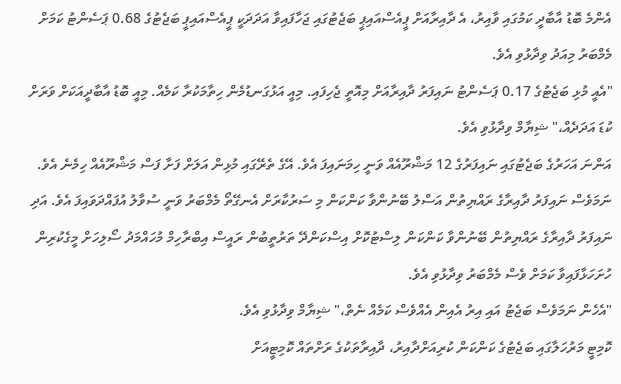އެންމެ ބޮޑު އާބާދީ ކަމުގައި ވާއިރު، އެ ދާއިރާއަށް ޕީއެސްއައިޕީ ބަޖެޓުގައި ޖަހާފައިވާ އަދަދަކީ ޕީއެސްއައިޕީ ބަޖެޓުގެ 0.68 ޕަސެންޓު ކަމަށް މެމްބަރު މިއަދު ވިދާޅުވި އެވެ.
"އެއީ މުޅި ބަޖެޓުގެ 0.17 ޕަސެންޓު ނައިފަރު ދާއިރާއަށް މިއޮތީ ޖެހިފައި. މިއީ އަޅުގަނޑުމެން ހިތާމަކުރާ ކަމެއް. މިއީ ބޮޑު އާބާދީއަކަށް ވަރަށް ކުޑަ އަދަދެއް،" ޝިޔާމް ވިދާޅުވި އެވެ.
އަންނަ އަހަރުގެ ބަޖެޓުގައި ނައިފަރުގެ 12 މަޝްރޫއެއް ވަނީ ހިމަނައިފަ އެވެ. އޭގެ ތެރޭގައި މުޅިން އަލަށް ފަށާ ފަސް މަޝްރޫއެއް ހިމެނެ އެވެ.
ނަމަވެސް ނައިފަރު ދާއިރާގެ ރައްޔިތުން އަސްލު ބޭނުންވާ ކަންކަން މި ސަރުކާރަށް އެނގޭތޯ މެމްބަރު ވަނީ ސުވާލު އުފައްދަވައިފަ އެވެ. އަދި ނައިފަރު ދާއިރާގެ ރައްޔިތުން ބޭނުންވާ ކަންކަން ލިސްޓުކޮށް އިސްކަންދޭ ތަރުތީބުން ރައީސް އިބްރާހިމް މުހައްމަދު ސޯލިހަށް މީގެކުރިން ހުށަހަޅާފައިވާ ކަމަށް ވެސް މެމްބަރު ވިދާޅުވި އެވެ.
"އެހެން ނަމަވެސް ބަޖެޓު އައި އިރު އެއިން އެއްވެސް ކަމެއް ނެތް،" ޝިޔާމް ވިދާޅުވި އެވެ.
ކޮމިޓީ މަރުހަލާގައި ބަޖެޓުގެ ކަންކަން ކުރިއަށްދާއިރު، ދާއިރާތަކުގެ ރަށްތައް ކޮމިޓީއަށް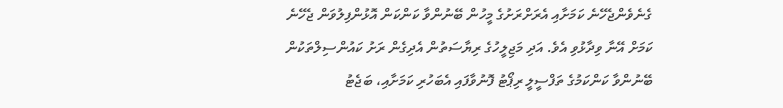ގެނެވެންޖެހޭނެ ކަމަށާއި އެރަށްރަށުގެ މީހުން ބޭނުންވާ ކަންކަން އޮޅުންފިލުވަން ޖެހޭނެ ކަމަށް އޭނާ ވިދާޅުވި އެވެ. އަދި މަޖިލީހުގެ ރިޔާސަތުން އެދިގެން ރަށު ކައުންސިލްތަކުން ބޭނުންވާ ކަންކަމުގެ ތަފްސީލީ ރިޕޯޓު ފޮނުވާފައި އެބަހުރި ކަމަށާއި، ބަޖެޓު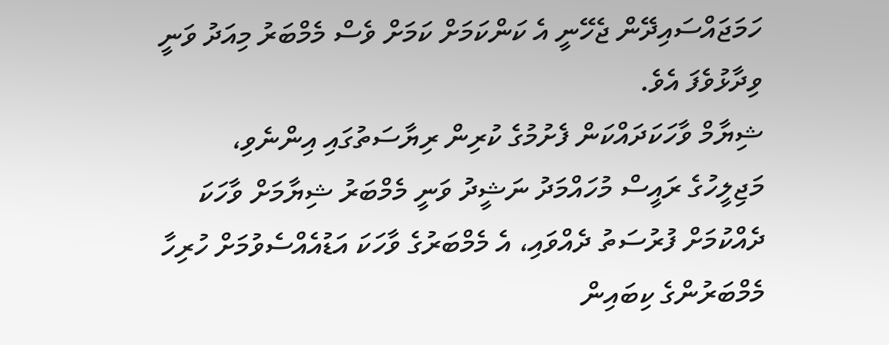ހަމަޖައްސައިދޭން ޖެހޭނީ އެ ކަންކަމަށް ކަމަށް ވެސް މެމްބަރު މިއަދު ވަނީ ވިދާޅުވެފަ އެވެ.
ޝިޔާމް ވާހަކަދައްކަން ފެށުމުގެ ކުރިން ރިޔާސަތުގައި އިންނެވި، މަޖިލީހުގެ ރައީސް މުހައްމަދު ނަޝީދު ވަނީ މެމްބަރު ޝިޔާމަށް ވާހަކަ ދެއްކުމަށް ފުރުސަތު ދެއްވައި، އެ މެމްބަރުގެ ވާހަކަ އަޑުއެއްސެވުމަށް ހުރިހާ މެމްބަރުންގެ ކިބައިން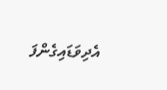އެދިވަޑައިގެންފަ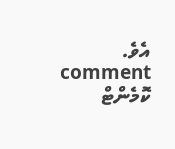އެވެ.
comment ކޮމެންޓް